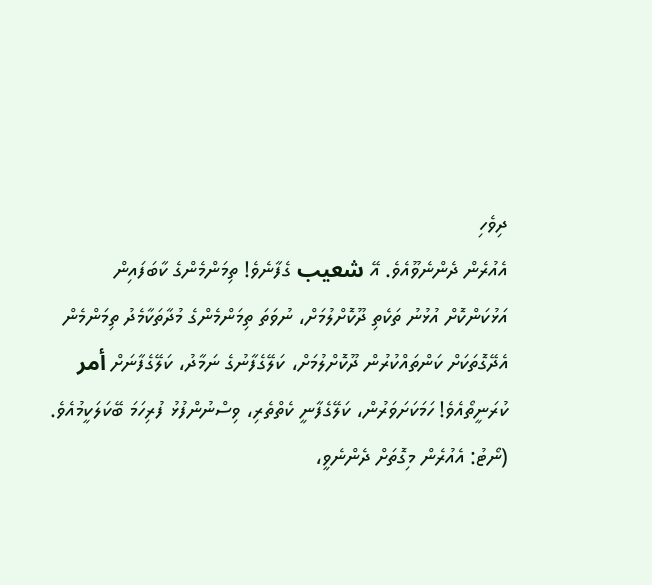ދިވެހި
އެއުރެން ދެންނެވޫއެވެ. އޭ شعيب ގެފާނެވެ! ތިމަންމެންގެ ކާބަފައިން އަޅުކަންކޮށް އުޅުނު ތަކެތި ދޫކޮށްލުމަށް، ނުވަތަ ތިމަންމެންގެ މުދާތަކާމެދު ތިމަންމެން އެދޭގޮތަކަށް ކަންތައްކުރުން ދޫކޮށްލުމަށް، ކަލޭގެފާނުގެ ނަމާދު، ކަލޭގެފާނަށް أمر ކުރަނީތޯއެވެ! ހަމަކަށަވަރުން، ކަލޭގެފާނީ ކެތްތެރި، ވިސްނުންފުޅު ފުރިހަމަ ބޭކަލަކީމުއެވެ. (ނޯޓު: އެއުރެން މިގޮތަށް ދެންނެވީ،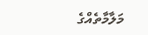މަލާމާތެއްގެ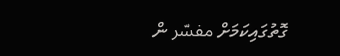ގޮތުގައިކަމަށް مفسّر ން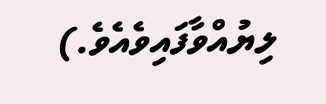ލިޔުއްވާފައިވެއެވެ.)